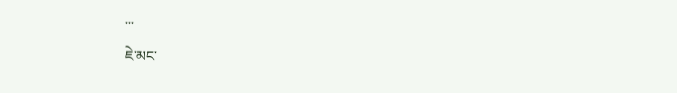་་་
ཇེ་མང་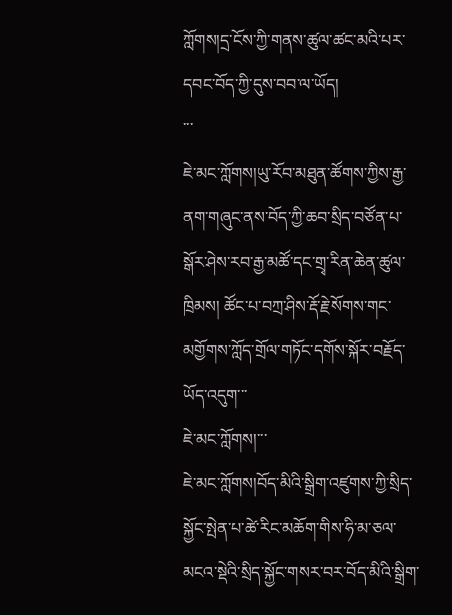ཀློགས།དྲ་ངོས་ཀྱི་གནས་ཚུལ་ཚང་མའི་པར་དབང་བོད་ཀྱི་དུས་བབ་ལ་ཡོད།
་་་
ཇེ་མང་ཀློགས།ཡུ་རོབ་མཐུན་ཚོགས་ཀྱིས་རྒྱ་ནག་གཞུང་ནས་བོད་ཀྱི་ཆབ་སྲིད་བཙོན་པ་སྒོར་ཤེས་རབ་རྒྱ་མཚོ་དང་གྲྭ་རིན་ཆེན་ཚུལ་ཁྲིམས། ཚོང་པ་བཀྲ་ཤིས་རྡོ་རྗེ་སོགས་གང་མགྱོགས་ཀློད་གྲོལ་གཏོང་དགོས་སྐོར་བརྗོད་ཡོད་འདུག་་་
ཇེ་མང་ཀློགས།་་་
ཇེ་མང་ཀློགས།བོད་མིའི་སྒྲིག་འཛུགས་ཀྱི་སྲིད་སྐྱོང་སྤེན་པ་ཚེ་རིང་མཆོག་གིས་ཧི་མ་ཅལ་མངའ་སྡེའི་སྲིད་སྐྱོང་གསར་བར་བོད་མིའི་སྒྲིག་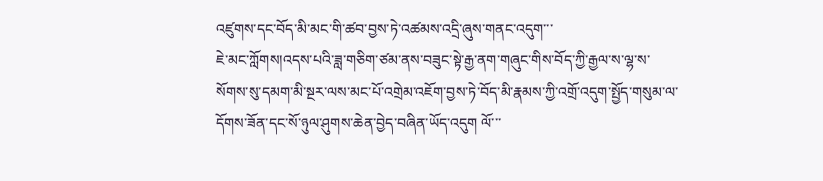འཛུགས་དང་བོད་མི་མང་གི་ཚབ་བྱས་ཏེ་འཚམས་འདྲི་ཞུས་གནང་འདུག་་་
ཇེ་མང་ཀློགས།འདས་པའི་ཟླ་གཅིག་ཙམ་ནས་བཟུང་སྟེ་རྒྱ་ནག་གཞུང་གིས་བོད་ཀྱི་རྒྱལ་ས་ལྷ་ས་སོགས་སུ་དམག་མི་སྔར་ལས་མང་པོ་འགྲེམ་འཇོག་བྱས་ཏེ་བོད་མི་རྣམས་ཀྱི་འགྲོ་འདུག་སྤྱོད་གསུམ་ལ་དོགས་ཟོན་དང་སོ་ཉུལ་ཤུགས་ཆེན་བྱེད་བཞིན་ཡོད་འདུག ལོ་་་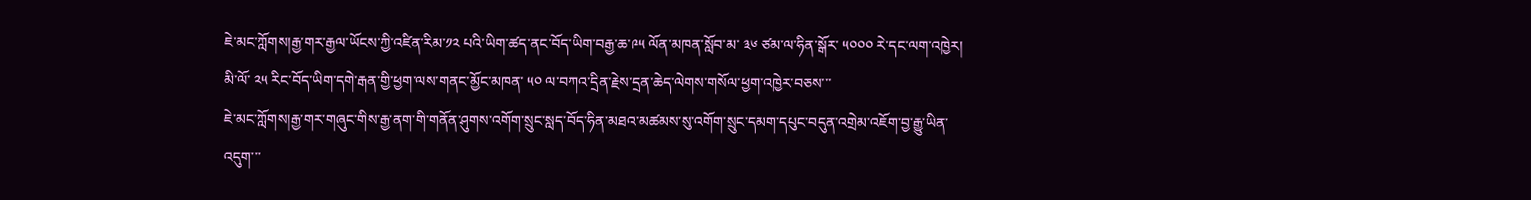ཇེ་མང་ཀློགས།རྒྱ་གར་རྒྱལ་ཡོངས་ཀྱི་འཛིན་རིམ་༡༢ པའི་ཡིག་ཚད་ནང་བོད་ཡིག་བརྒྱ་ཆ་༩༥ ལོན་མཁན་སློབ་མ་ ༣༦ ཙམ་ལ་ཧིན་སྒོར་ ༥༠༠༠ རེ་དང་ལག་འཁྱེར། མི་ལོ་ ༢༥ རིང་བོད་ཡིག་དགེ་རྒན་གྱི་ཕྱག་ལས་གནང་མྱོང་མཁན་ ༥༠ ལ་བཀའ་དྲིན་རྗེས་དྲན་ཆེད་ལེགས་གསོལ་ཕྱག་འཁྱེར་བཅས་་་
ཇེ་མང་ཀློགས།རྒྱ་གར་གཞུང་གིས་རྒྱ་ནག་གི་གནོན་ཤུགས་འགོག་སྲུང་སླད་བོད་ཧིན་མཐའ་མཚམས་སུ་འགོག་སྲུང་དམག་དཔུང་བདུན་འགྲེམ་འཇོག་བྱ་རྒྱུ་ཡིན་འདུག་་་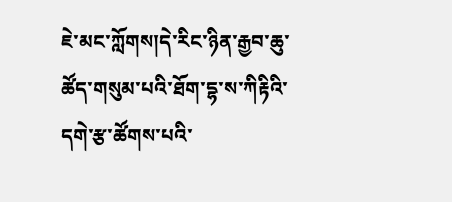ཇེ་མང་ཀློགས།དེ་རིང་ཉིན་རྒྱབ་ཆུ་ཚོད་གསུམ་པའི་ཐོག་དྷ་ས་ཀིརྟིའི་དགེ་རྩ་ཚོགས་པའི་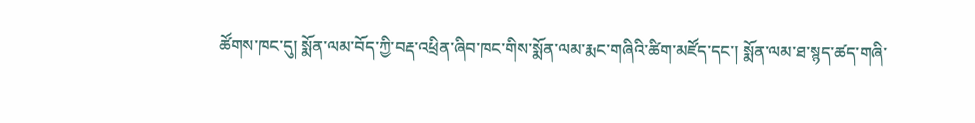ཚོགས་ཁང་དུ། སྨོན་ལམ་བོད་ཀྱི་བརྡ་འཕྲིན་ཞིབ་ཁང་གིས་སྨོན་ལམ་རྨང་གཞིའི་ཚིག་མཛོད་དང་། སྨོན་ལམ་ཐ་སྙད་ཚད་གཞི་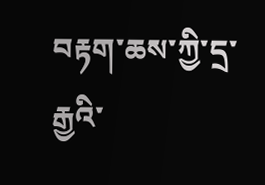བརྟག་ཆས་ཀྱི་དྲ་རྒྱའི་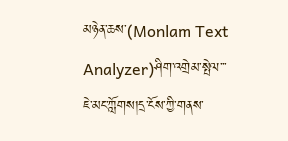མཉེན་ཆས་(Monlam Text Analyzer)ཤིག་འགྲེམ་སྤེལ་་་
ཇེ་མང་ཀློགས།དྲ་ངོས་ཀྱི་གནས་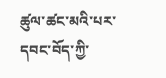ཚུལ་ཚང་མའི་པར་དབང་བོད་ཀྱི་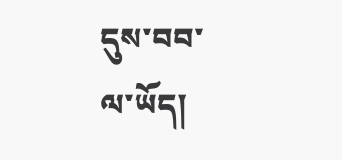དུས་བབ་ལ་ཡོད།